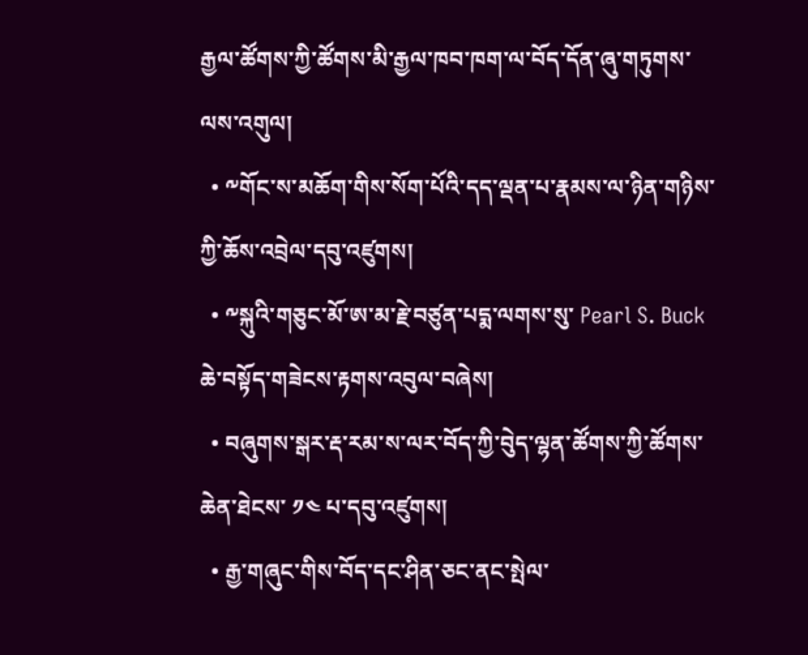རྒྱལ་ཚོགས་ཀྱི་ཚོགས་མི་རྒྱལ་ཁབ་ཁག་ལ་བོད་དོན་ཞུ་གཏུགས་ལས་འགུལ།
  • ༸གོང་ས་མཆོག་གིས་སོག་པོའི་དད་ལྡན་པ་རྣམས་ལ་ཉིན་གཉིས་ཀྱི་ཆོས་འབྲེལ་དབུ་འཛུགས།
  • ༸སྐུའི་གཅུང་མོ་ཨ་མ་རྗེ་བཙུན་པདྨ་ལགས་སུ་ Pearl S. Buck ཆེ་བསྟོད་གཟེངས་རྟགས་འབུལ་བཞེས།
  • བཞུགས་སྒར་རྡ་རམ་ས་ལར་བོད་ཀྱི་བེུད་ལྷན་ཚོགས་ཀྱི་ཚོགས་ཆེན་ཐེངས་ ༡༤ པ་དབུ་འཛུགས།
  • རྒྱ་གཞུང་གིས་བོད་དང་ཤིན་ཅང་ནང་སྤེལ་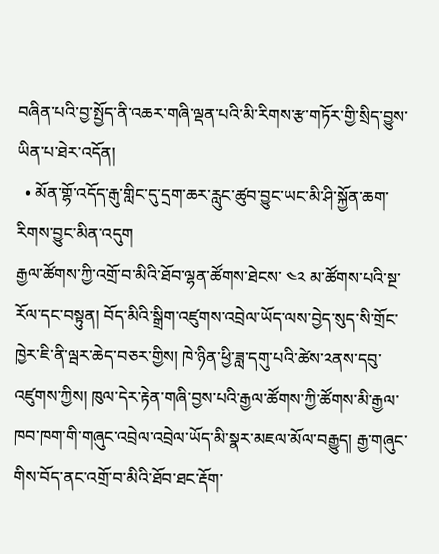བཞིན་པའི་བྱ་སྤྱོད་ནི་འཆར་གཞི་ལྡན་པའི་མི་རིགས་རྩ་གཏོར་གྱི་སྲིད་བྱུས་ཡིན་པ་ཐེར་འདོན།
  • མོན་གྷོ་འདོད་རྒུ་གླིང་དུ་དྲག་ཆར་རླུང་ཚུབ་བྱུང་ཡང་མི་ཤི་སྐྱོན་ཆག་རིགས་བྱུང་མིན་འདུག
རྒྱལ་ཚོགས་ཀྱི་འགྲོ་བ་མིའི་ཐོབ་ལྷན་ཚོགས་ཐེངས་ ༤༢ མ་ཚོགས་པའི་སྔ་རོལ་དང་བསྟུན། བོད་མིའི་སྒྲིག་འཛུགས་འབྲེལ་ཡོད་ལས་བྱེད་སུད་སི་གྲོང་ཁྱེར་ཇི་ནི་ལྦར་ཆེད་བཅར་གྱིས། ཁེ་ཉིན་ཕྱི་ཟླ་དགུ་པའི་ཚེས་༢ནས་དབུ་འཛུགས་ཀྱིས། ཁུལ་དེར་རྟེན་གཞི་བྱས་པའི་རྒྱལ་ཚོགས་ཀྱི་ཚོགས་མི་རྒྱལ་ཁབ་ཁག་གི་གཞུང་འབྲེལ་འབྲེལ་ཡོད་མི་སྣར་མཇལ་མོལ་བརྒྱུད། རྒྱ་གཞུང་གིས་བོད་ནང་འགྲོ་བ་མིའི་ཐོབ་ཐང་རྡོག་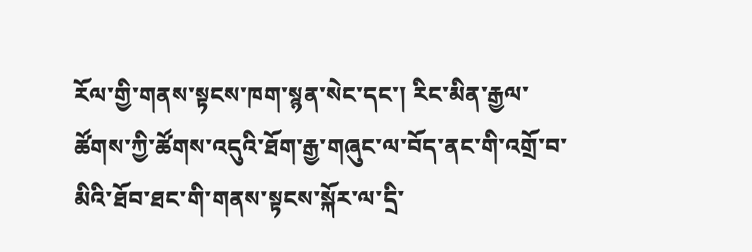རོལ་གྱི་གནས་སྟངས་ཁག་སྙན་སེང་དང་། རིང་མིན་རྒྱལ་ཚོགས་ཀྱི་ཚོགས་འདུའི་ཐོག་རྒྱ་གཞུང་ལ་བོད་ནང་གི་འགྲོ་བ་མིའི་ཐོབ་ཐང་གི་གནས་སྟངས་སྐོར་ལ་དྲི་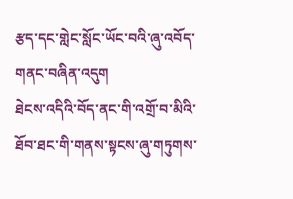རྩད་དང་གླེང་སློང་ཡོང་བའི་ཞུ་འབོད་གནང་བཞིན་འདུག
ཐེངས་འདིའི་བོད་ནང་གི་འགྲོ་བ་མིའི་ཐོབ་ཐང་གི་གནས་སྟངས་ཞུ་གཏུགས་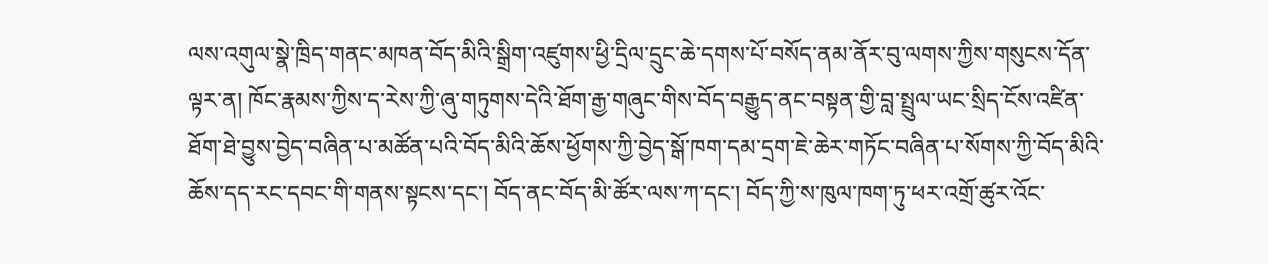ལས་འགུལ་སྣེ་ཁྲིད་གནང་མཁན་བོད་མིའི་སྒྲིག་འཛུགས་ཕྱི་དྲིལ་དྲུང་ཆེ་དགས་པོ་བསོད་ནམ་ནོར་བུ་ལགས་ཀྱིས་གསུངས་དོན་ལྟར་ན། ཁོང་རྣམས་ཀྱིས་ད་རེས་ཀྱི་ཞུ་གཏུགས་དེའི་ཐོག་རྒྱ་གཞུང་གིས་བོད་བརྒྱུད་ནང་བསྟན་གྱི་བླ་སྤྲུལ་ཡང་སྲིད་ངོས་འཛིན་ཐོག་ཐེ་བྱུས་བྱེད་བཞིན་པ་མཚོན་པའི་བོད་མིའི་ཆོས་ཕྱོགས་ཀྱི་བྱེད་སྒོ་ཁག་དམ་དྲག་ཇེ་ཆེར་གཏོང་བཞིན་པ་སོགས་ཀྱི་བོད་མིའི་ཆོས་དད་རང་དབང་གི་གནས་སྟངས་དང་། བོད་ནང་བོད་མི་ཚོར་ལས་ཀ་དང་། བོད་ཀྱི་ས་ཁུལ་ཁག་ཏུ་ཕར་འགྲོ་ཚུར་འོང་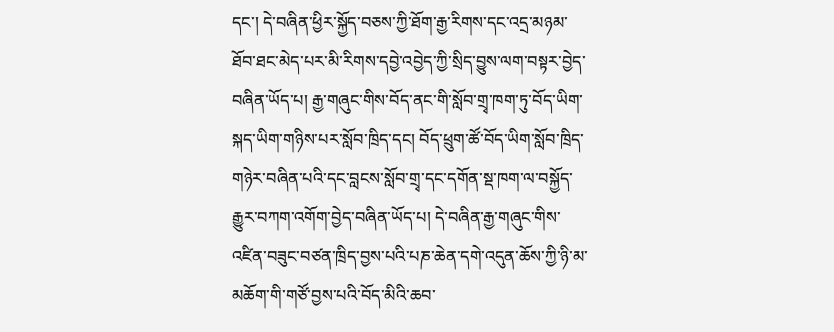དང་། དེ་བཞིན་ཕྱིར་སྐྱོད་བཅས་ཀྱི་ཐོག་རྒྱ་རིགས་དང་འདྲ་མཉམ་ཐོབ་ཐང་མེད་པར་མི་རིགས་དབྱེ་འབྱེད་ཀྱི་སྲིད་བྱུས་ལག་བསྟར་བྱེད་བཞིན་ཡོད་པ། རྒྱ་གཞུང་གིས་བོད་ནང་གི་སློབ་གྲྭ་ཁག་ཏུ་བོད་ཡིག་སྐད་ཡིག་གཉིས་པར་སློབ་ཁྲིད་དང། བོད་ཕྲུག་ཚོ་བོད་ཡིག་སློབ་ཁྲིད་གཉེར་བཞིན་པའི་དང་བླངས་སློབ་གྲྭ་དང་དགོན་སྡ་ཁག་ལ་བསྐྱོད་རྒྱུར་བཀག་འགོག་བྱེད་བཞིན་ཡོད་པ། དེ་བཞིན་རྒྱ་གཞུང་གིས་འཛིན་བཟུང་བཙན་ཁྲིད་བྱས་པའི་པཎ་ཆེན་དགེ་འདུན་ཆོས་ཀྱི་ཉི་མ་མཆོག་གི་གཙོ་བྱས་པའི་བོད་མིའི་ཆབ་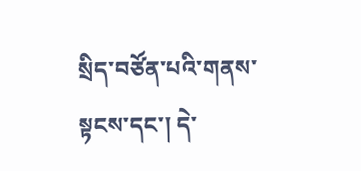སྲིད་བཙོན་པའི་གནས་སྟངས་དང་། དེ་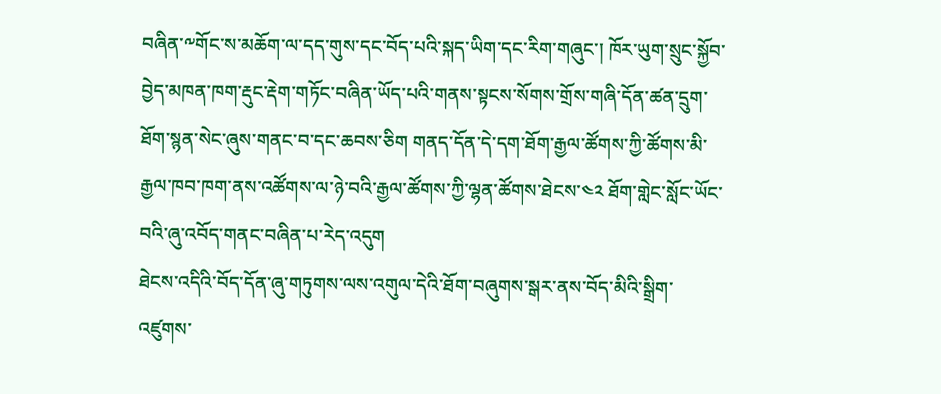བཞིན་༸གོང་ས་མཆོག་ལ་དད་གུས་དང་བོད་པའི་སྐད་ཡིག་དང་རིག་གཞུང་། ཁོར་ཡུག་སྲུང་སྐྱོབ་བྱེད་མཁན་ཁག་རྡུང་རྡེག་གཏོང་བཞིན་ཡོད་པའི་གནས་སྟངས་སོགས་གྲོས་གཞི་དོན་ཚན་དྲུག་ཐོག་སྙན་སེང་ཞུས་གནང་བ་དང་ཆབས་ཅིག གནད་དོན་དེ་དག་ཐོག་རྒྱལ་ཚོགས་ཀྱི་ཚོགས་མི་རྒྱལ་ཁབ་ཁག་ནས་འཚོགས་ལ་ཉེ་བའི་རྒྱལ་ཚོགས་ཀྱི་ལྷན་ཚོགས་ཐེངས་༤༢ ཐོག་གླེང་སློང་ཡོང་བའི་ཞུ་འབོད་གནང་བཞིན་པ་རེད་འདུག
ཐེངས་འདིའི་བོད་དོན་ཞུ་གཏུགས་ལས་འགུལ་དེའི་ཐོག་བཞུགས་སྒར་ནས་བོད་མིའི་སྒྲིག་འཛུགས་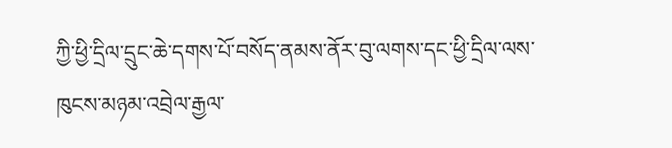ཀྱི་ཕྱི་དྲིལ་དྲུང་ཆེ་དགས་པོ་བསོད་ནམས་ནོར་བུ་ལགས་དང་ཕྱི་དྲིལ་ལས་ཁུངས་མཉམ་འབྲེལ་རྒྱལ་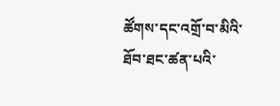ཚོགས་དང་འགྲོ་བ་མིའི་ཐོབ་ཐང་ཚན་པའི་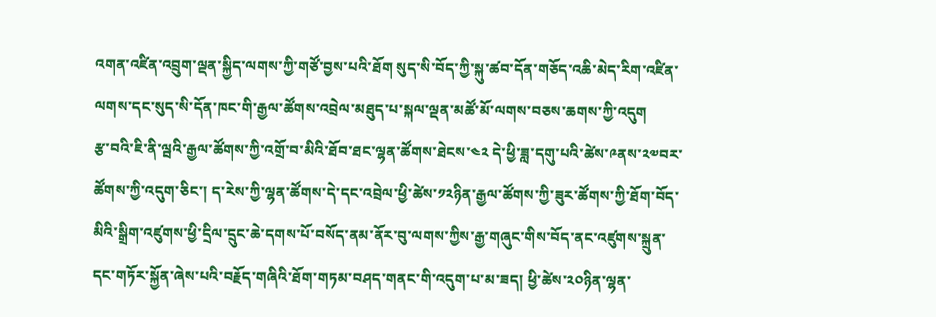འགན་འཛིན་འབྲུག་ལྡན་སྐྱིད་ལགས་ཀྱི་གཙོ་བྱས་པའི་ཐོག སུད་སི་བོད་ཀྱི་སྐུ་ཚབ་དོན་གཅོད་འཆི་མེད་རིག་འཛིན་ལགས་དང་སུད་སི་དོན་ཁང་གི་རྒྱལ་ཚོགས་འབྲེལ་མཐུད་པ་སྐལ་ལྡན་མཚོ་མོ་ལགས་བཅས་ཆགས་ཀྱི་འདུག
རྩ་བའི་ཇི་ནི་ལྦའི་རྒྱལ་ཚོགས་ཀྱི་འགྲོ་བ་མིའི་ཐོབ་ཐང་ལྷན་ཚོགས་ཐེངས་༤༢ དེ་ཕྱི་ཟླ་དགུ་པའི་ཚེས་༩ནས་༢༧བར་ཚོགས་ཀྱི་འདུག་ཅིང་། ད་རེས་ཀྱི་ལྷན་ཚོགས་དེ་དང་འབྲེལ་ཕྱི་ཚེས་༡༢ཉིན་རྒྱལ་ཚོགས་ཀྱི་ཟུར་ཚོགས་ཀྱི་ཐོག་བོད་མིའི་སྒྲིག་འཛུགས་ཕྱི་དྲིལ་དྲུང་ཆེ་དགས་པོ་བསོད་ནམ་ནོར་བུ་ལགས་ཀྱིས་རྒྱ་གཞུང་གིས་བོད་ནང་འཛུགས་སྐྲུན་དང་གཏོར་སྐྱོན་ཞེས་པའི་བརྗོད་གཞིའི་ཐོག་གཏམ་བཤད་གནང་གི་འདུག་པ་མ་ཟད། ཕྱི་ཚེས་༢༠ཉིན་ལྷན་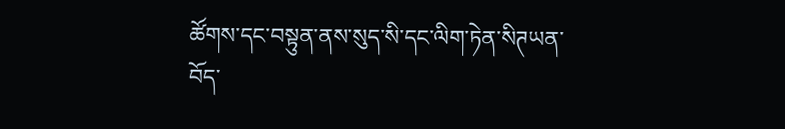ཚོགས་དང་བསྟུན་ནས་སུད་སི་དང་ལིག་ཏེན་སིཊཡན་བོད་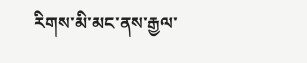རིགས་མི་མང་ནས་རྒྱལ་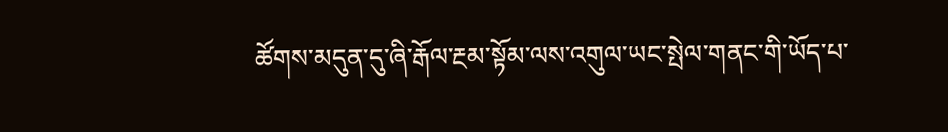ཚོགས་མདུན་དུ་ཞི་རྒོལ་རྔམ་སྟོམ་ལས་འགུལ་ཡང་སྤེལ་གནང་གི་ཡོད་པ་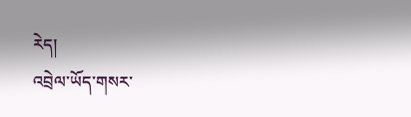རེད།
འབྲེལ་ཡོད་གསར་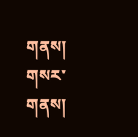གནས།
གསར་གནས།